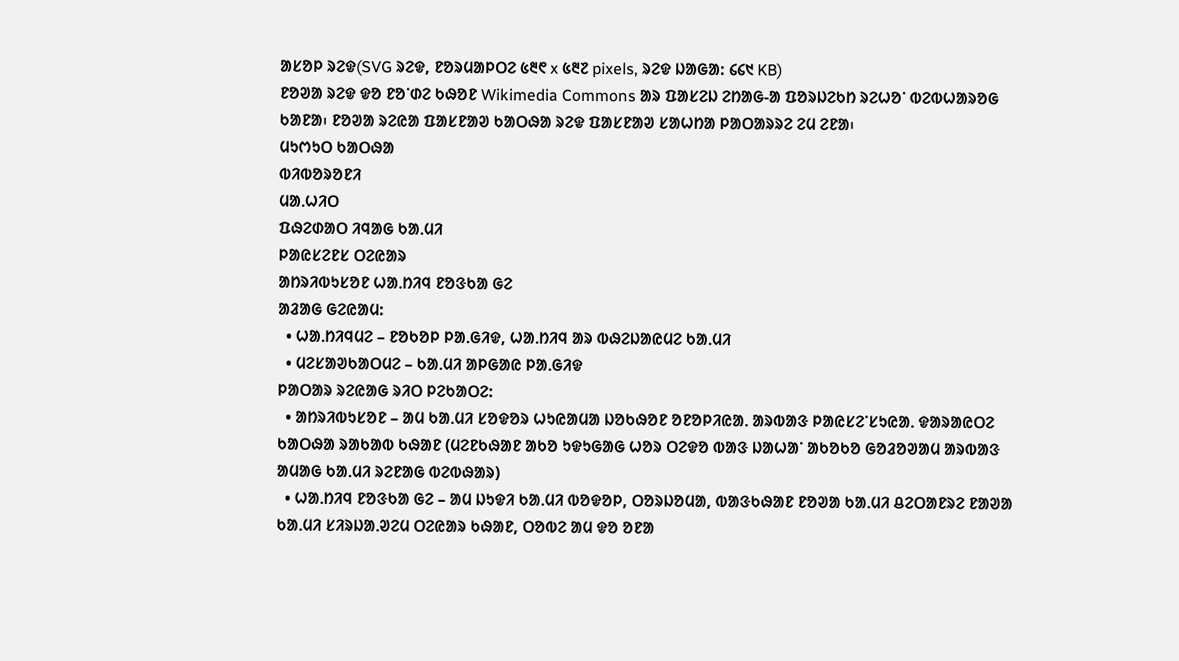ᱟᱥᱚᱞ ᱨᱮᱫ(SVG ᱨᱮᱫ, ᱱᱚᱨᱢᱟᱞᱛᱮ ᱕᱓᱖ x ᱕᱓᱗ pixels, ᱨᱮᱫ ᱡᱟᱜᱟ: ᱔᱔᱑ KB)
ᱱᱚᱣᱟ ᱨᱮᱫ ᱫᱚ ᱱᱚᱸᱰᱮ ᱠᱷᱚᱱ Wikimedia Commons ᱟᱨ ᱯᱟᱥᱮᱡ ᱮᱴᱟᱜ-ᱟ ᱯᱚᱨᱡᱮᱠᱴ ᱨᱮᱦᱚᱸ ᱵᱮᱵᱦᱟᱨᱚᱜ ᱠᱟᱱᱟ᱾ ᱱᱚᱣᱟ ᱨᱮᱭᱟ ᱯᱟᱥᱱᱟᱣ ᱠᱟᱛᱷᱟ ᱨᱮᱫ ᱯᱟᱥᱱᱟᱣ ᱥᱟᱦᱴᱟ ᱞᱟᱛᱟᱨᱨᱮ ᱮᱢ ᱮᱱᱟ᱾
ᱢᱩᱬᱩᱛ ᱠᱟᱛᱷᱟ
ᱵᱤᱵᱚᱨᱚᱱᱤ
ᱢᱟᱹᱦᱤᱛ
ᱯᱷᱮᱰᱟᱛ ᱤᱧᱟᱜ ᱠᱟᱹᱢᱤ
ᱞᱟᱭᱥᱮᱱᱥ ᱛᱮᱭᱟᱨ
ᱟᱴᱨᱤᱵᱩᱥᱚᱱ ᱦᱟᱹᱴᱤᱧ ᱱᱚᱝᱠᱟ ᱜᱮ
ᱟᱲᱟᱜ ᱜᱮᱭᱟᱢ:
  • ᱦᱟᱹᱴᱤᱧᱢᱮ – ᱱᱚᱠᱚᱞ ᱞᱟᱹᱜᱤᱫ, ᱦᱟᱹᱴᱤᱧ ᱟᱨ ᱵᱷᱮᱡᱟᱭᱢᱮ ᱠᱟᱹᱢᱤ
  • ᱢᱮᱥᱟᱣᱠᱟᱛᱢᱮ – ᱠᱟᱹᱢᱤ ᱟᱞᱜᱟᱭ ᱞᱟᱹᱜᱤᱫ
ᱞᱟᱛᱟᱨ ᱨᱮᱭᱟᱜ ᱨᱤᱛ ᱞᱮᱠᱟᱛᱮ:
  • ᱟᱴᱨᱤᱵᱩᱥᱚᱱ – ᱟᱢ ᱠᱟᱹᱢᱤ ᱥᱚᱫᱚᱨ ᱦᱩᱭᱟᱢᱟ ᱡᱚᱠᱷᱚᱱ ᱚᱱᱚᱞᱤᱭᱟᱹ ᱟᱨᱵᱟᱝ ᱞᱟᱭᱥᱮᱸᱥᱩᱭᱟᱹ ᱫᱟᱨᱟᱭᱛᱮ ᱠᱟᱛᱷᱟ ᱨᱟᱠᱟᱵ ᱠᱷᱟᱱ (ᱢᱮᱱᱠᱷᱟᱱ ᱟᱠᱚ ᱩᱫᱩᱜᱟᱜ ᱦᱚᱨ ᱛᱮᱫᱚ ᱵᱟᱝ ᱡᱟᱦᱟᱸ ᱟᱠᱚᱠᱚ ᱜᱚᱲᱚᱣᱟᱢ ᱟᱨᱵᱟᱝ ᱟᱢᱟᱜ ᱠᱟᱹᱢᱤ ᱨᱮᱱᱟᱜ ᱵᱮᱵᱷᱟᱨ)
  • ᱦᱟᱹᱴᱤᱧ ᱱᱚᱝᱠᱟ ᱜᱮ – ᱟᱢ ᱡᱩᱫᱤ ᱠᱟᱹᱢᱤ ᱵᱚᱫᱚᱞ, ᱛᱚᱨᱡᱚᱢᱟ, ᱵᱟᱝᱠᱷᱟᱱ ᱱᱚᱣᱟ ᱠᱟᱹᱢᱤ ᱪᱮᱛᱟᱱᱨᱮ ᱱᱟᱣᱟ ᱠᱟᱹᱢᱤ ᱥᱤᱨᱡᱟᱹᱣᱮᱢ ᱛᱮᱭᱟᱨ ᱠᱷᱟᱱ, ᱛᱚᱵᱮ ᱟᱢ ᱫᱚ ᱚᱱᱟ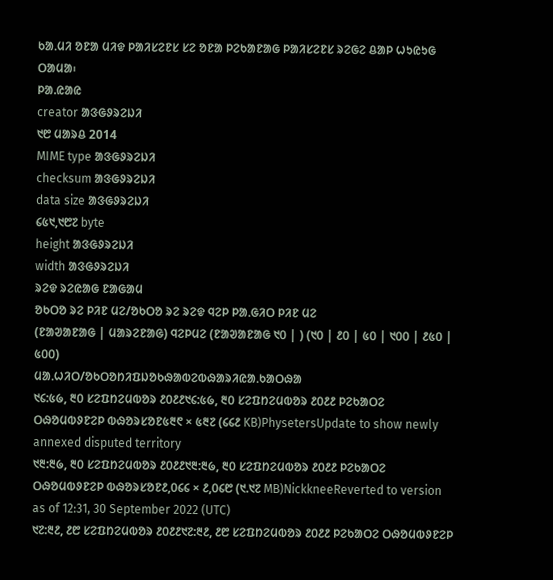ᱠᱟᱹᱢᱤ ᱚᱱᱟ ᱢᱤᱫ ᱞᱟᱤᱥᱮᱱᱥ ᱥᱮ ᱚᱱᱟ ᱞᱮᱠᱟᱱᱟᱜ ᱞᱟᱤᱥᱮᱱᱥ ᱨᱮᱜᱮ ᱪᱟᱞ ᱦᱩᱭᱩᱜ ᱛᱟᱢᱟ᱾
ᱞᱟ.ᱭᱟᱭ
creator ᱟᱝᱜᱽᱨᱮᱡᱤ
᱑᱘ ᱢᱟᱨᱪ 2014
MIME type ᱟᱝᱜᱽᱨᱮᱡᱤ
checksum ᱟᱝᱜᱽᱨᱮᱡᱤ
data size ᱟᱝᱜᱽᱨᱮᱡᱤ
᱔᱕᱑,᱑᱘᱗ byte
height ᱟᱝᱜᱽᱨᱮᱡᱤ
width ᱟᱝᱜᱽᱨᱮᱡᱤ
ᱨᱮᱫ ᱨᱮᱭᱟᱜ ᱱᱟᱜᱟᱢ
ᱚᱠᱛᱚ ᱨᱮ ᱞᱤᱱ ᱢᱮ/ᱚᱠᱛᱚ ᱨᱮ ᱨᱮᱫ ᱧᱮᱞ ᱞᱟᱹᱜᱤᱛ ᱞᱤᱱ ᱢᱮ
(ᱱᱟᱣᱟᱱᱟᱜ | ᱢᱟᱨᱮᱱᱟᱜ) ᱧᱮᱞᱢᱮ (ᱱᱟᱣᱟᱱᱟᱜ ᱑᱐ | ) (᱑᱐ | ᱒᱐ | ᱕᱐ | ᱑᱐᱐ | ᱒᱕᱐ | ᱕᱐᱐)
ᱢᱟᱹᱦᱤᱛ/ᱚᱠᱛᱚᱴᱤᱯᱡᱚᱠᱷᱟᱵᱮᱵᱷᱟᱨᱤᱭᱟᱹᱠᱟᱛᱷᱟ
᱑᱔:᱕᱙, ᱓᱐ ᱥᱮᱯᱴᱮᱢᱵᱚᱨ ᱒᱐᱒᱒᱑᱔:᱕᱙, ᱓᱐ ᱥᱮᱯᱴᱮᱢᱵᱚᱨ ᱒᱐᱒᱒ ᱞᱮᱠᱟᱛᱮ ᱛᱷᱚᱢᱵᱽᱱᱮᱞ ᱵᱷᱚᱨᱥᱚᱱ᱕᱓᱖ × ᱕᱓᱗ (᱔᱔᱒ KB)PhysetersUpdate to show newly annexed disputed territory
᱑᱓:᱓᱙, ᱓᱐ ᱥᱮᱯᱴᱮᱢᱵᱚᱨ ᱒᱐᱒᱒᱑᱓:᱓᱙, ᱓᱐ ᱥᱮᱯᱴᱮᱢᱵᱚᱨ ᱒᱐᱒᱒ ᱞᱮᱠᱟᱛᱮ ᱛᱷᱚᱢᱵᱽᱱᱮᱞ ᱵᱷᱚᱨᱥᱚᱱ᱒,᱐᱔᱔ × ᱒,᱐᱔᱘ (᱑.᱑᱗ MB)NickkneeReverted to version as of 12:31, 30 September 2022 (UTC)
᱑᱗:᱓᱒, ᱒᱘ ᱥᱮᱯᱴᱮᱢᱵᱚᱨ ᱒᱐᱒᱒᱑᱗:᱓᱒, ᱒᱘ ᱥᱮᱯᱴᱮᱢᱵᱚᱨ ᱒᱐᱒᱒ ᱞᱮᱠᱟᱛᱮ ᱛᱷᱚᱢᱵᱽᱱᱮᱞ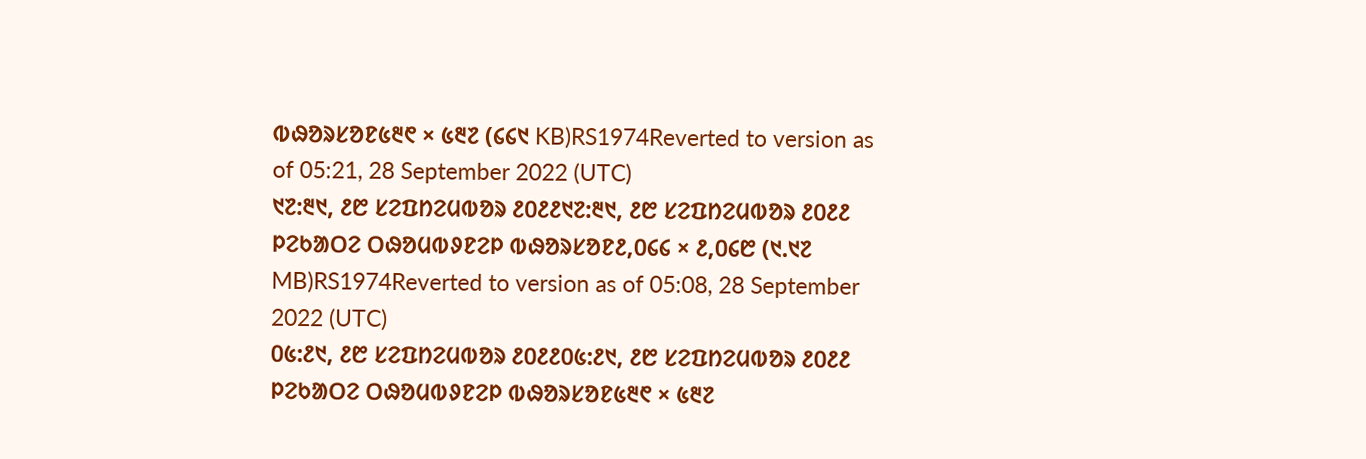ᱵᱷᱚᱨᱥᱚᱱ᱕᱓᱖ × ᱕᱓᱗ (᱔᱔᱑ KB)RS1974Reverted to version as of 05:21, 28 September 2022 (UTC)
᱑᱗:᱓᱑, ᱒᱘ ᱥᱮᱯᱴᱮᱢᱵᱚᱨ ᱒᱐᱒᱒᱑᱗:᱓᱑, ᱒᱘ ᱥᱮᱯᱴᱮᱢᱵᱚᱨ ᱒᱐᱒᱒ ᱞᱮᱠᱟᱛᱮ ᱛᱷᱚᱢᱵᱽᱱᱮᱞ ᱵᱷᱚᱨᱥᱚᱱ᱒,᱐᱔᱔ × ᱒,᱐᱔᱘ (᱑.᱑᱗ MB)RS1974Reverted to version as of 05:08, 28 September 2022 (UTC)
᱐᱕:᱒᱑, ᱒᱘ ᱥᱮᱯᱴᱮᱢᱵᱚᱨ ᱒᱐᱒᱒᱐᱕:᱒᱑, ᱒᱘ ᱥᱮᱯᱴᱮᱢᱵᱚᱨ ᱒᱐᱒᱒ ᱞᱮᱠᱟᱛᱮ ᱛᱷᱚᱢᱵᱽᱱᱮᱞ ᱵᱷᱚᱨᱥᱚᱱ᱕᱓᱖ × ᱕᱓᱗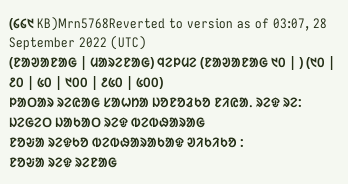(᱔᱔᱑ KB)Mrn5768Reverted to version as of 03:07, 28 September 2022 (UTC)
(ᱱᱟᱣᱟᱱᱟᱜ | ᱢᱟᱨᱮᱱᱟᱜ) ᱧᱮᱞᱢᱮ (ᱱᱟᱣᱟᱱᱟᱜ ᱑᱐ | ) (᱑᱐ | ᱒᱐ | ᱕᱐ | ᱑᱐᱐ | ᱒᱕᱐ | ᱕᱐᱐)
ᱞᱟᱛᱟᱨ ᱨᱮᱭᱟᱜ ᱥᱟᱦᱴᱟ ᱡᱚᱱᱚᱲᱠᱚ ᱱᱤᱭᱟᱹ ᱨᱮᱫ ᱨᱮ:
ᱡᱮᱜᱮᱛ ᱡᱟᱠᱟᱛ ᱨᱮᱫ ᱵᱮᱵᱷᱟᱨᱟᱜ
ᱱᱚᱶᱟ ᱨᱮᱫᱠᱚ ᱵᱮᱵᱷᱟᱨᱟᱠᱟᱫ ᱣᱤᱠᱤᱠᱚ :
ᱱᱚᱶᱟ ᱨᱮᱫ ᱨᱮᱱᱟᱜ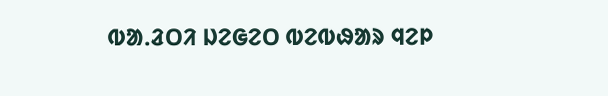ᱵᱟᱹᱲᱛᱤ ᱡᱮᱜᱮᱛ ᱵᱮᱵᱷᱟᱨ ᱧᱮᱞ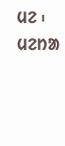ᱢᱮ ᱾
ᱢᱮᱴᱟ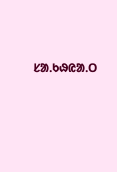ᱥᱟᱹᱠᱷᱭᱟᱹᱛ